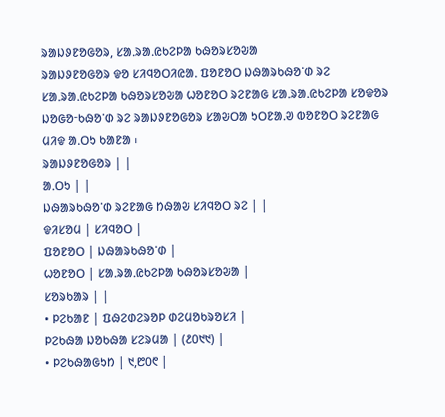ᱨᱟᱡᱽᱱᱚᱜᱚᱨ, ᱥᱟᱹᱨᱟᱹᱭᱠᱮᱞᱟ ᱠᱷᱚᱨᱥᱚᱶᱟ
ᱨᱟᱡᱽᱱᱚᱜᱚᱨ ᱫᱚ ᱥᱤᱧᱚᱛᱤᱭᱟᱹ ᱯᱚᱱᱚᱛ ᱡᱷᱟᱨᱠᱷᱚᱸᱰ ᱨᱮ ᱥᱟᱹᱨᱟᱹᱭᱠᱮᱞᱟ ᱠᱷᱚᱨᱥᱚᱶᱟ ᱦᱚᱱᱚᱛ ᱨᱮᱱᱟᱜ ᱥᱟᱹᱨᱟᱹᱭᱠᱮᱞᱟ ᱥᱚᱫᱚᱨ ᱡᱚᱜᱚᱼᱠᱷᱚᱸᱰ ᱨᱮ ᱨᱟᱡᱽᱱᱚᱜᱚᱨ ᱥᱟᱶᱛᱟ ᱩᱛᱱᱟᱹᱣ ᱵᱚᱱᱚᱛ ᱨᱮᱱᱟᱜ ᱢᱤᱫ ᱟᱹᱛᱩ ᱠᱟᱱᱟ ᱾
ᱨᱟᱡᱽᱱᱚᱜᱚᱨ | |
ᱟᱹᱛᱩ | |
ᱡᱷᱟᱨᱠᱷᱚᱸᱰ ᱨᱮᱱᱟᱜ ᱴᱷᱟᱶ ᱥᱤᱧᱚᱛ ᱨᱮ | |
ᱫᱤᱥᱚᱢ | ᱥᱤᱧᱚᱛ |
ᱯᱚᱱᱚᱛ | ᱡᱷᱟᱨᱠᱷᱚᱸᱰ |
ᱦᱚᱱᱚᱛ | ᱥᱟᱹᱨᱟᱹᱭᱠᱮᱞᱟ ᱠᱷᱚᱨᱥᱚᱶᱟ |
ᱥᱚᱨᱠᱟᱨ | |
• ᱞᱮᱠᱟᱱ | ᱯᱷᱮᱰᱮᱨᱚᱞ ᱰᱮᱢᱚᱠᱨᱚᱥᱤ |
ᱞᱮᱠᱷᱟ ᱡᱚᱠᱷᱟ ᱥᱮᱨᱢᱟ | (᱒᱐᱑᱑) |
• ᱞᱮᱠᱷᱟᱜᱩᱴ | ᱑,᱘᱐᱖ |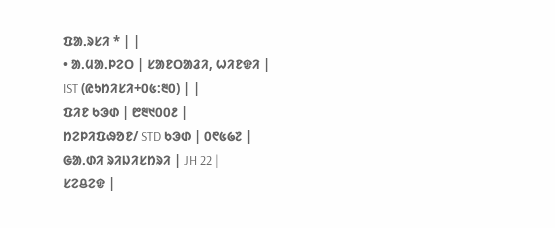ᱯᱟᱹᱨᱥᱤ * | |
• ᱟᱹᱢᱟᱹᱞᱮᱛ | ᱥᱟᱱᱛᱟᱲᱤ, ᱦᱤᱱᱫᱤ |
IST (ᱭᱩᱴᱤᱥᱤ+᱐᱕:᱓᱐) | |
ᱯᱤᱱ ᱠᱳᱰ | ᱘᱓᱑᱐᱐᱒ |
ᱴᱮᱞᱤᱯᱷᱚᱱ/ STD ᱠᱳᱰ | ᱐᱖᱕᱙᱗ |
ᱜᱟᱹᱰᱤ ᱨᱤᱡᱤᱥᱴᱨᱤ | JH 22 |
ᱥᱮᱪᱮᱫ |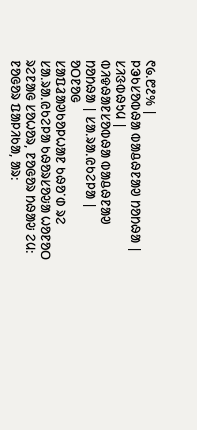᱖᱙.᱘᱒% |
ᱞᱳᱠᱥᱚᱵᱷᱟ ᱵᱟᱪᱷᱱᱟᱣ ᱴᱚᱴᱷᱟ | ᱥᱤᱝᱵᱷᱩᱢ |
ᱵᱤᱫᱷᱟᱱᱥᱚᱵᱷᱟ ᱵᱟᱪᱷᱱᱟᱣ ᱴᱚᱴᱷᱟ | ᱥᱟᱹᱨᱟᱹᱭᱠᱮᱞᱟ |
ᱚᱛᱱᱚᱜ
ᱥᱟᱯᱲᱟᱣᱠᱚᱞᱦᱟᱱ ᱠᱷᱚᱸᱰ ᱨᱮ ᱥᱟᱹᱨᱟᱹᱭᱠᱮᱞᱟ ᱠᱷᱚᱨᱥᱚᱶᱟ ᱦᱚᱱᱚᱛ ᱨᱮᱱᱟᱜ ᱥᱚᱦᱚᱨ, ᱱᱚᱜᱚᱨ ᱴᱷᱟᱶ ᱮᱢ: ᱱᱚᱜᱚᱨ ᱯᱟᱞᱤᱠᱟ, ᱟᱨ: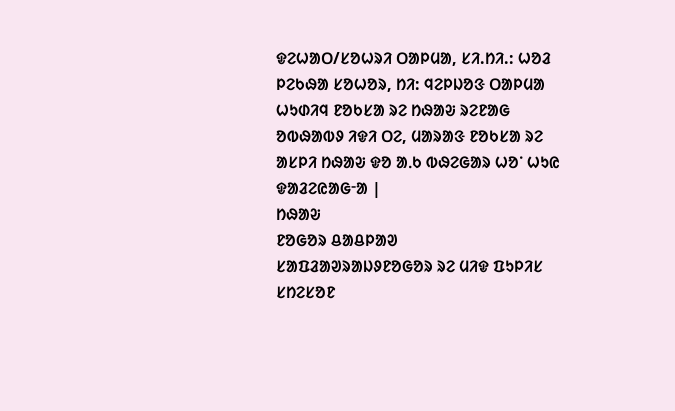ᱫᱮᱦᱟᱛ/ᱥᱚᱦᱨᱤ ᱛᱟᱞᱢᱟ, ᱥᱤ.ᱴᱤ.: ᱦᱚᱲ ᱞᱮᱠᱷᱟ ᱥᱚᱦᱚᱨ, ᱴᱤ: ᱧᱮᱞᱡᱚᱝ ᱛᱟᱞᱢᱟ ᱦᱩᱰᱤᱧ ᱱᱚᱠᱥᱟ ᱨᱮ ᱴᱷᱟᱶ ᱨᱮᱱᱟᱜ ᱚᱵᱷᱟᱵᱽ ᱤᱫᱤ ᱛᱮ, ᱢᱟᱨᱟᱝ ᱱᱚᱠᱥᱟ ᱨᱮ ᱟᱥᱞᱤ ᱴᱷᱟᱶ ᱫᱚ ᱟᱹᱠ ᱵᱷᱮᱜᱟᱨ ᱦᱚᱸ ᱦᱩᱭ ᱫᱟᱲᱮᱭᱟᱜᱼᱟ |
ᱴᱷᱟᱶ
ᱱᱚᱜᱚᱨ ᱪᱟᱪᱞᱟᱣ
ᱥᱟᱯᱲᱟᱣᱨᱟᱡᱽᱱᱚᱜᱚᱨ ᱨᱮ ᱢᱤᱫ ᱯᱩᱞᱤᱥ ᱥᱴᱮᱥᱚᱱ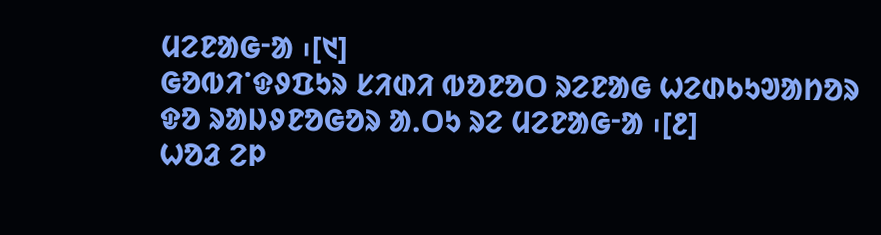ᱢᱮᱱᱟᱜᱼᱟ ᱾[᱑]
ᱜᱚᱵᱤᱸᱫᱽᱯᱩᱨ ᱥᱤᱰᱤ ᱵᱚᱱᱚᱛ ᱨᱮᱱᱟᱜ ᱦᱮᱰᱠᱩᱣᱟᱴᱚᱨ ᱫᱚ ᱨᱟᱡᱽᱱᱚᱜᱚᱨ ᱟᱹᱛᱩ ᱨᱮ ᱢᱮᱱᱟᱜᱼᱟ ᱾[᱒]
ᱦᱚᱲ ᱮᱞ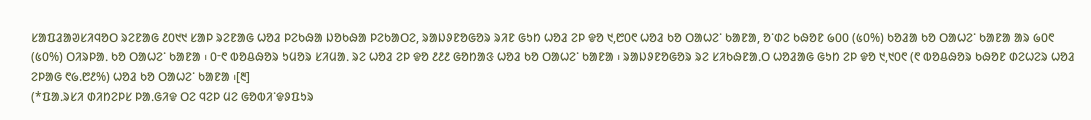ᱥᱟᱯᱲᱟᱣᱥᱤᱧᱚᱛ ᱨᱮᱱᱟᱜ ᱒᱐᱑᱑ ᱥᱟᱞ ᱨᱮᱱᱟᱜ ᱦᱚᱲ ᱞᱮᱠᱷᱟ ᱡᱚᱠᱷᱟ ᱞᱮᱠᱟᱛᱮ, ᱨᱟᱡᱽᱱᱚᱜᱚᱨ ᱨᱤᱱ ᱜᱩᱴ ᱦᱚᱲ ᱮᱞ ᱫᱚ ᱑,᱘᱐᱖ ᱦᱚᱲ ᱠᱚ ᱛᱟᱦᱮᱸ ᱠᱟᱱᱟ, ᱚᱸᱰᱮ ᱠᱷᱚᱱ ᱙᱐᱐ (᱕᱐%) ᱠᱚᱲᱟ ᱠᱚ ᱛᱟᱦᱮᱸ ᱠᱟᱱᱟ ᱟᱨ ᱙᱐᱖ (᱕᱐%) ᱛᱤᱨᱞᱟᱹ ᱠᱚ ᱛᱟᱦᱮᱸ ᱠᱟᱱᱟ ᱾ ᱐ᱼ᱖ ᱵᱚᱪᱷᱚᱨ ᱩᱢᱚᱨ ᱥᱤᱢᱟᱹ ᱨᱮ ᱦᱚᱲ ᱮᱞ ᱫᱚ ᱒᱒᱒ ᱜᱚᱴᱟᱝ ᱦᱚᱲ ᱠᱚ ᱛᱟᱦᱮᱸ ᱠᱟᱱᱟ ᱾ ᱨᱟᱡᱽᱱᱚᱜᱚᱨ ᱨᱮ ᱥᱤᱠᱷᱱᱟᱹᱛ ᱦᱚᱲᱟᱜ ᱜᱩᱴ ᱮᱞ ᱫᱚ ᱑,᱑᱐᱖ (᱖ ᱵᱚᱪᱷᱚᱨ ᱠᱷᱚᱱ ᱰᱮᱦᱮᱨ ᱦᱚᱲ ᱮᱞᱟᱜ ᱖᱙.᱘᱒%) ᱦᱚᱲ ᱠᱚ ᱛᱟᱦᱮᱸ ᱠᱟᱱᱟ ᱾[᱓]
(*ᱯᱟᱹᱨᱥᱤ ᱰᱤᱴᱮᱞᱥ ᱞᱟᱹᱜᱤᱫ ᱛᱮ ᱧᱮᱞ ᱢᱮ ᱜᱚᱵᱤᱸᱫᱽᱯᱩᱨ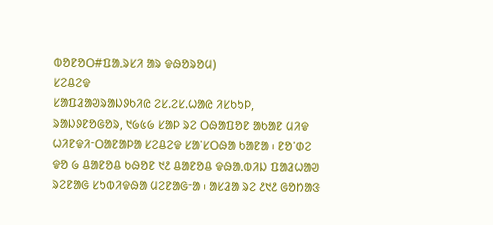ᱵᱚᱱᱚᱛ#ᱯᱟᱹᱨᱥᱤ ᱟᱨ ᱫᱷᱚᱨᱚᱢ)
ᱥᱮᱪᱮᱫ
ᱥᱟᱯᱲᱟᱣᱨᱟᱡᱽᱠᱤᱭ ᱮᱥ.ᱮᱥ.ᱦᱟᱭ ᱤᱥᱠᱩᱞ, ᱨᱟᱡᱽᱱᱚᱜᱚᱨ, ᱑᱙᱕᱙ ᱥᱟᱞ ᱨᱮ ᱛᱷᱟᱯᱚᱱ ᱟᱠᱟᱱ ᱢᱤᱫ ᱦᱤᱱᱫᱤᱼᱛᱟᱱᱟᱞᱟ ᱥᱮᱪᱮᱫ ᱥᱟᱸᱥᱛᱷᱟ ᱠᱟᱱᱟ ᱾ ᱱᱚᱸᱰᱮ ᱫᱚ ᱙ ᱪᱟᱱᱚᱪ ᱠᱷᱚᱱ ᱑᱒ ᱪᱟᱱᱚᱪ ᱫᱷᱟᱹᱵᱤᱡ ᱯᱟᱲᱦᱟᱣ ᱨᱮᱱᱟᱜ ᱥᱩᱵᱤᱫᱷᱟ ᱢᱮᱱᱟᱜᱼᱟ ᱾ ᱟᱥᱲᱟ ᱨᱮ ᱒᱑᱒ ᱜᱚᱴᱟᱝ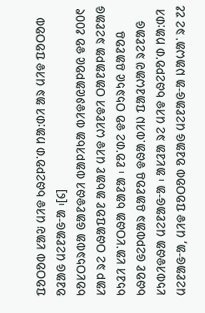ᱯᱚᱛᱚᱵ ᱥᱟᱶ ᱢᱤᱫ ᱠᱷᱮᱞᱚᱸᱰ ᱴᱟᱺᱰᱤ ᱟᱨ ᱢᱤᱫ ᱯᱚᱛᱚᱵ ᱚᱲᱟᱜ ᱢᱮᱱᱟᱜᱼᱟ ᱾[᱔]
ᱠᱚᱥᱛᱩᱨᱵᱟ ᱜᱟᱱᱫᱷᱤ ᱵᱟᱞᱤᱠᱟ ᱵᱤᱫᱽᱭᱟᱞᱚᱭ ᱫᱚ ᱒᱐᱐᱖ ᱥᱟᱞ ᱨᱮ ᱛᱷᱟᱯᱚᱱ ᱟᱠᱟᱱ ᱢᱤᱫ ᱦᱤᱱᱫᱤ ᱛᱟᱱᱟᱞᱟ ᱨᱮᱱᱟᱜ ᱠᱩᱲᱤ ᱥᱟᱸᱥᱛᱷᱟ ᱠᱟᱱᱟ ᱾ ᱱᱚᱸᱰᱮ ᱫᱚ ᱛᱩᱨᱩᱭ ᱪᱟᱱᱚᱪ ᱠᱷᱚᱱ ᱜᱮᱞᱵᱟᱨ ᱪᱟᱱᱚᱪ ᱫᱷᱟᱹᱵᱤᱡ ᱯᱟᱲᱦᱟᱣ ᱨᱮᱱᱟᱜ ᱥᱩᱵᱤᱫᱷᱟ ᱢᱮᱱᱟᱜᱼᱟ ᱾ ᱟᱥᱲᱟ ᱨᱮ ᱢᱤᱫ ᱠᱷᱮᱞᱚᱸᱰ ᱴᱟᱺᱰᱤ ᱢᱮᱱᱟᱜᱼᱟ, ᱢᱤᱫ ᱯᱚᱛᱚᱵ ᱚᱲᱟᱜ ᱢᱮᱱᱟᱜᱼᱟ ᱡᱟᱦᱟᱸ ᱨᱮ ᱗᱒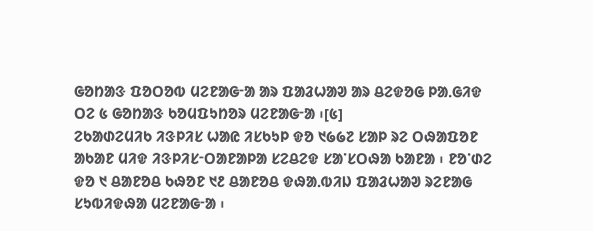ᱜᱚᱴᱟᱝ ᱯᱚᱛᱚᱵ ᱢᱮᱱᱟᱜᱼᱟ ᱟᱨ ᱯᱟᱲᱦᱟᱣ ᱟᱨ ᱪᱮᱫᱚᱜ ᱞᱟᱹᱜᱤᱫ ᱛᱮ ᱕ ᱜᱚᱴᱟᱝ ᱠᱚᱢᱯᱩᱴᱚᱨ ᱢᱮᱱᱟᱜᱼᱟ ᱾[᱕]
ᱮᱠᱟᱰᱮᱢᱤᱠ ᱤᱝᱞᱤᱥ ᱦᱟᱭ ᱤᱥᱠᱩᱞ ᱫᱚ ᱑᱙᱙᱗ ᱥᱟᱞ ᱨᱮ ᱛᱷᱟᱯᱚᱱ ᱟᱠᱟᱱ ᱢᱤᱫ ᱤᱝᱞᱤᱥᱼᱛᱟᱱᱟᱞᱟ ᱥᱮᱪᱮᱫ ᱥᱟᱸᱥᱛᱷᱟ ᱠᱟᱱᱟ ᱾ ᱱᱚᱸᱰᱮ ᱫᱚ ᱑ ᱪᱟᱱᱚᱪ ᱠᱷᱚᱱ ᱑᱒ ᱪᱟᱱᱚᱪ ᱫᱷᱟᱹᱵᱤᱡ ᱯᱟᱲᱦᱟᱣ ᱨᱮᱱᱟᱜ ᱥᱩᱵᱤᱫᱷᱟ ᱢᱮᱱᱟᱜᱼᱟ ᱾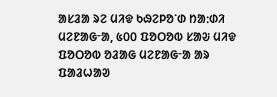ᱟᱥᱲᱟ ᱨᱮ ᱢᱤᱫ ᱠᱷᱮᱞᱚᱸᱰ ᱴᱟᱺᱰᱤ ᱢᱮᱱᱟᱜᱼᱟ, ᱕᱐᱐ ᱯᱚᱛᱚᱵ ᱥᱟᱶ ᱢᱤᱫ ᱯᱚᱛᱚᱵ ᱚᱲᱟᱜ ᱢᱮᱱᱟᱜᱼᱟ ᱟᱨ ᱯᱟᱲᱦᱟᱣ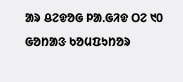ᱟᱨ ᱪᱮᱫᱚᱜ ᱞᱟᱹᱜᱤᱫ ᱛᱮ ᱑᱐ ᱜᱚᱴᱟᱝ ᱠᱚᱢᱯᱩᱴᱚᱨ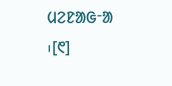ᱢᱮᱱᱟᱜᱼᱟ ᱾[᱖]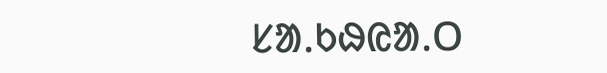ᱥᱟᱹᱠᱷᱭᱟᱹᱛ